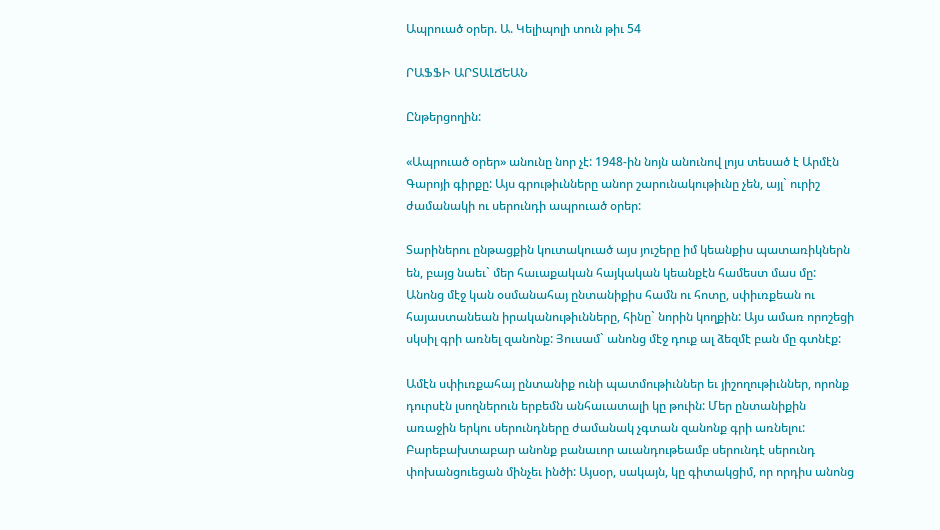Ապրուած օրեր. Ա. Կելիպոլի տուն թիւ 54

ՐԱՖՖԻ ԱՐՏԱԼՃԵԱՆ

Ընթերցողին:

«Ապրուած օրեր» անունը նոր չէ: 1948-ին նոյն անունով լոյս տեսած է Արմէն Գարոյի գիրքը: Այս գրութիւնները անոր շարունակութիւնը չեն, այլ` ուրիշ ժամանակի ու սերունդի ապրուած օրեր:

Տարիներու ընթացքին կուտակուած այս յուշերը իմ կեանքիս պատառիկներն են, բայց նաեւ` մեր հաւաքական հայկական կեանքէն համեստ մաս մը: Անոնց մէջ կան օսմանահայ ընտանիքիս համն ու հոտը, սփիւռքեան ու հայաստանեան իրականութիւնները, հինը` նորին կողքին: Այս ամառ որոշեցի սկսիլ գրի առնել զանոնք: Յուսամ` անոնց մէջ դուք ալ ձեզմէ բան մը գտնէք:

Ամէն սփիւռքահայ ընտանիք ունի պատմութիւններ եւ յիշողութիւններ, որոնք դուրսէն լսողներուն երբեմն անհաւատալի կը թուին: Մեր ընտանիքին առաջին երկու սերունդները ժամանակ չգտան զանոնք գրի առնելու: Բարեբախտաբար անոնք բանաւոր աւանդութեամբ սերունդէ սերունդ փոխանցուեցան մինչեւ ինծի: Այսօր, սակայն, կը գիտակցիմ, որ որդիս անոնց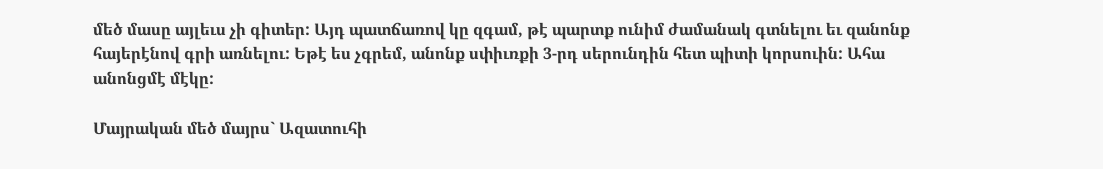մեծ մասը այլեւս չի գիտեր: Այդ պատճառով կը զգամ, թէ պարտք ունիմ ժամանակ գտնելու եւ զանոնք հայերէնով գրի առնելու: Եթէ ես չգրեմ, անոնք սփիւռքի 3-րդ սերունդին հետ պիտի կորսուին: Ահա անոնցմէ մէկը:

Մայրական մեծ մայրս` Ազատուհի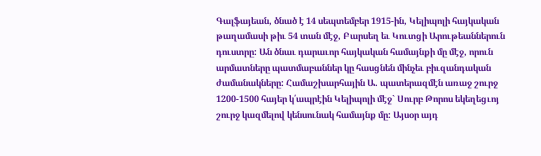Գալֆայեան, ծնած է 14 սեպտեմբեր 1915-ին, Կելիպոլի հայկական թաղամասի թիւ 54 տան մէջ, Բարսեղ եւ Կուտցի Արութեաններուն դուստրը: Ան ծնաւ դարաւոր հայկական համայնքի մը մէջ, որուն արմատները պատմաբաններ կը հասցնեն մինչեւ բիւզանդական ժամանակները: Համաշխարհային Ա. պատերազմէն առաջ շուրջ 1200-1500 հայեր կ՛ապրէին Կելիպոլի մէջ` Սուրբ Թորոս եկեղեցւոյ շուրջ կազմելով կենսունակ համայնք մը: Այսօր այդ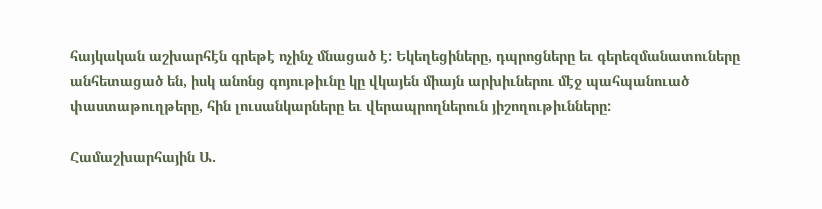հայկական աշխարհէն գրեթէ ոչինչ մնացած է: Եկեղեցիները, դպրոցները եւ գերեզմանատուները անհետացած են, իսկ անոնց գոյութիւնը կը վկայեն միայն արխիւներու մէջ պահպանուած փաստաթուղթերը, հին լուսանկարները եւ վերապրողներուն յիշողութիւնները:

Համաշխարհային Ա.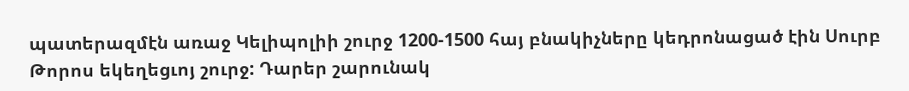պատերազմէն առաջ Կելիպոլիի շուրջ 1200-1500 հայ բնակիչները կեդրոնացած էին Սուրբ Թորոս եկեղեցւոյ շուրջ: Դարեր շարունակ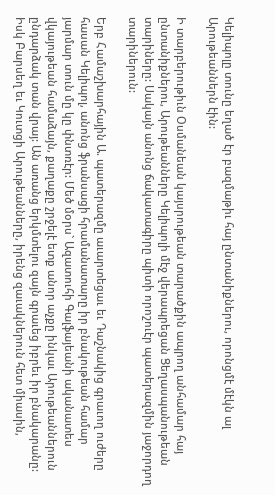Կելիպոլը տունը եղած էր բազմաթիւ հայ ընտանիքներու, որոնցմէ մէկն ալ Արութեաններն էին:

Ի տարբերութիւն Օսմանեան կայսրութեան տարածքին ապրող անհամար հայ ընտանիքներու, Արութեանները Կելիպոլի մէջ վերապրեցան Ցեղասպանութեան տարիները: Սակայն անոնց ճակատագիրը պիտի որոշուէր պատերազմին յաջորդող տարիներուն:

Երբ Համաշխարհային Ա. պատերազմը աւարտեցաւ եւ Դաշնակից գրաւող ուժերը հասան Կելիպոլ, անոնց ֆրանսացի հրամանատարը իր բնակութեան համար յարմար տուն մը կը փնտռէր: Մեծ մօրս` Ազատուհի Գալֆայեանի ականատես վկայութեան համաձայն, քաղաքը շրջելէ ետք անոր աչքը ինկաւ Արութեաններուն ընդարձակ տան վրայ: Ան առանց երկմտելու զայն գրաւեց իբրեւ իր բնակարանը: Իսկ Բարսեղ եւ Կուտցի Արութեանները, իրենց զաւակներուն հետ միասին,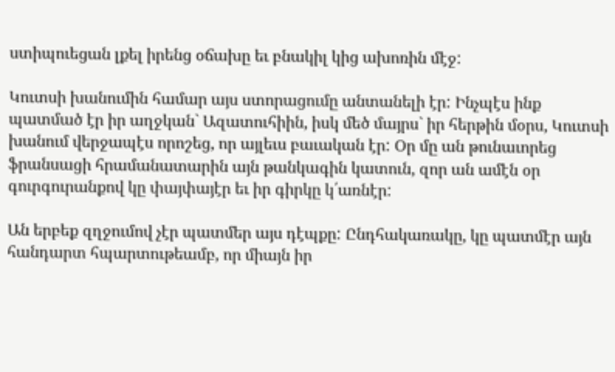ստիպուեցան լքել իրենց օճախը եւ բնակիլ կից ախոռին մէջ:

Կուտսի խանումին համար այս ստորացումը անտանելի էր: Ինչպէս ինք պատմած էր իր աղջկան` Ազատուհիին, իսկ մեծ մայրս` իր հերթին մօրս, Կուտսի խանում վերջապէս որոշեց, որ այլեւս բաւական էր: Օր մը ան թունաւորեց ֆրանսացի հրամանատարին այն թանկագին կատուն, զոր ան ամէն օր գուրգուրանքով կը փայփայէր եւ իր գիրկը կ՛առնէր:

Ան երբեք զղջումով չէր պատմեր այս դէպքը: Ընդհակառակը, կը պատմէր այն հանդարտ հպարտութեամբ, որ միայն իր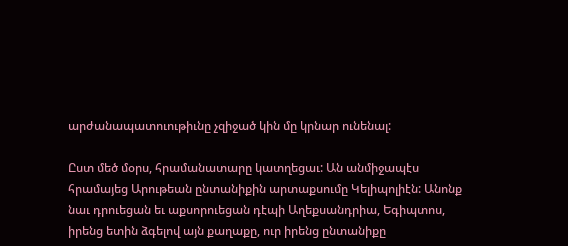արժանապատուութիւնը չզիջած կին մը կրնար ունենալ:

Ըստ մեծ մօրս, հրամանատարը կատղեցաւ: Ան անմիջապէս հրամայեց Արութեան ընտանիքին արտաքսումը Կելիպոլիէն: Անոնք նաւ դրուեցան եւ աքսորուեցան դէպի Աղեքսանդրիա, Եգիպտոս, իրենց ետին ձգելով այն քաղաքը, ուր իրենց ընտանիքը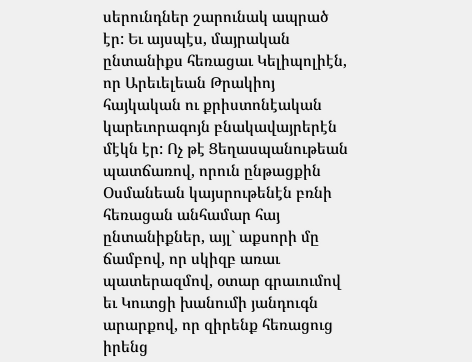սերունդներ շարունակ ապրած էր: Եւ այսպէս, մայրական ընտանիքս հեռացաւ Կելիպոլիէն, որ Արեւելեան Թրակիոյ հայկական ու քրիստոնէական կարեւորագոյն բնակավայրերէն մէկն էր: Ոչ թէ Ցեղասպանութեան պատճառով, որուն ընթացքին Օսմանեան կայսրութենէն բռնի հեռացան անհամար հայ ընտանիքներ, այլ` աքսորի մը ճամբով, որ սկիզբ առաւ պատերազմով, օտար գրաւումով եւ Կուտցի խանումի յանդուգն արարքով, որ զիրենք հեռացուց իրենց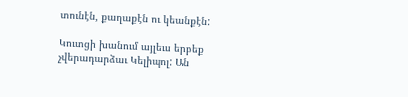տունէն, քաղաքէն ու կեանքէն:

Կուտցի խանում այլեւս երբեք չվերադարձաւ Կելիպոլ: Ան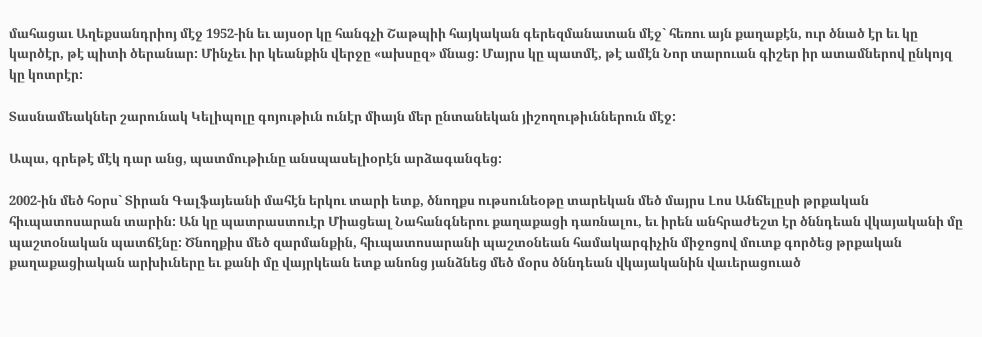մահացաւ Աղեքսանդրիոյ մէջ 1952-ին եւ այսօր կը հանգչի Շաթպիի հայկական գերեզմանատան մէջ` հեռու այն քաղաքէն, ուր ծնած էր եւ կը կարծէր, թէ պիտի ծերանար: Մինչեւ իր կեանքին վերջը «ախսըզ» մնաց: Մայրս կը պատմէ, թէ ամէն Նոր տարուան գիշեր իր ատամներով ընկոյզ կը կոտրէր:

Տասնամեակներ շարունակ Կելիպոլը գոյութիւն ունէր միայն մեր ընտանեկան յիշողութիւններուն մէջ:

Ապա, գրեթէ մէկ դար անց, պատմութիւնը անսպասելիօրէն արձագանգեց:

2002-ին մեծ հօրս` Տիրան Գալֆայեանի մահէն երկու տարի ետք, ծնողքս ութսունեօթը տարեկան մեծ մայրս Լոս Անճելըսի թրքական հիւպատոսարան տարին: Ան կը պատրաստուէր Միացեալ Նահանգներու քաղաքացի դառնալու, եւ իրեն անհրաժեշտ էր ծննդեան վկայականի մը պաշտօնական պատճէնը: Ծնողքիս մեծ զարմանքին, հիւպատոսարանի պաշտօնեան համակարգիչին միջոցով մուտք գործեց թրքական քաղաքացիական արխիւները եւ քանի մը վայրկեան ետք անոնց յանձնեց մեծ մօրս ծննդեան վկայականին վաւերացուած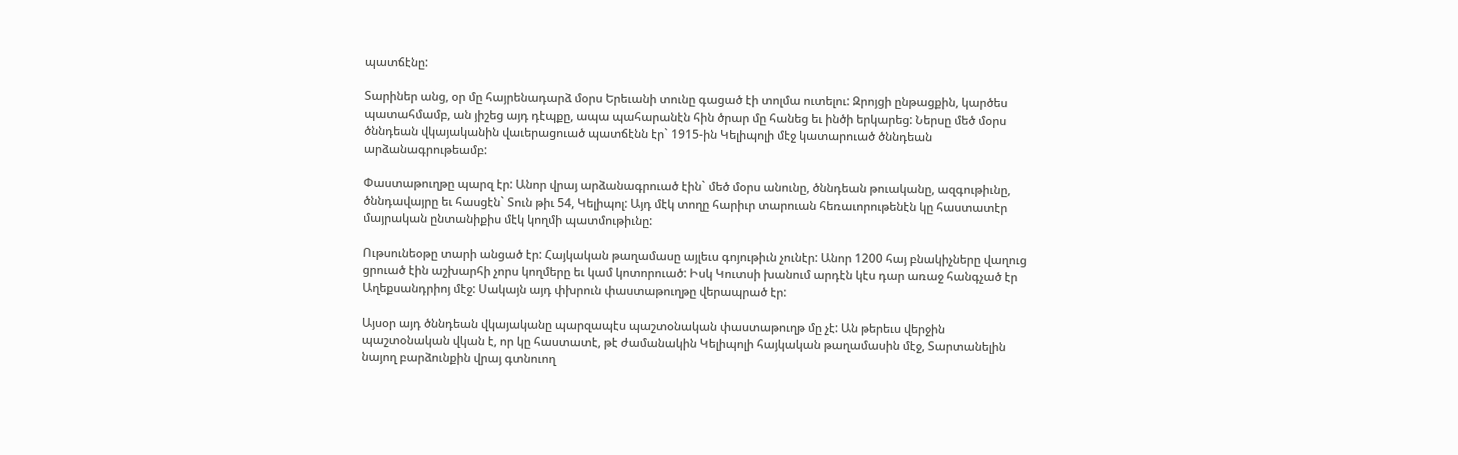պատճէնը:

Տարիներ անց, օր մը հայրենադարձ մօրս Երեւանի տունը գացած էի տոլմա ուտելու: Զրոյցի ընթացքին, կարծես պատահմամբ, ան յիշեց այդ դէպքը, ապա պահարանէն հին ծրար մը հանեց եւ ինծի երկարեց: Ներսը մեծ մօրս ծննդեան վկայականին վաւերացուած պատճէնն էր` 1915-ին Կելիպոլի մէջ կատարուած ծննդեան արձանագրութեամբ:

Փաստաթուղթը պարզ էր: Անոր վրայ արձանագրուած էին` մեծ մօրս անունը, ծննդեան թուականը, ազգութիւնը, ծննդավայրը եւ հասցէն` Տուն թիւ 54, Կելիպոլ: Այդ մէկ տողը հարիւր տարուան հեռաւորութենէն կը հաստատէր մայրական ընտանիքիս մէկ կողմի պատմութիւնը:

Ութսունեօթը տարի անցած էր: Հայկական թաղամասը այլեւս գոյութիւն չունէր: Անոր 1200 հայ բնակիչները վաղուց ցրուած էին աշխարհի չորս կողմերը եւ կամ կոտորուած: Իսկ Կուտսի խանում արդէն կէս դար առաջ հանգչած էր Աղեքսանդրիոյ մէջ: Սակայն այդ փխրուն փաստաթուղթը վերապրած էր:

Այսօր այդ ծննդեան վկայականը պարզապէս պաշտօնական փաստաթուղթ մը չէ: Ան թերեւս վերջին պաշտօնական վկան է, որ կը հաստատէ, թէ ժամանակին Կելիպոլի հայկական թաղամասին մէջ, Տարտանելին նայող բարձունքին վրայ գտնուող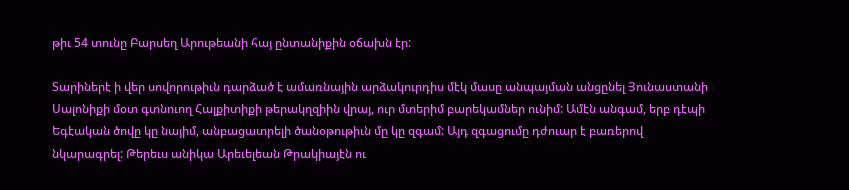թիւ 54 տունը Բարսեղ Արութեանի հայ ընտանիքին օճախն էր:

Տարիներէ ի վեր սովորութիւն դարձած է ամառնային արձակուրդիս մէկ մասը անպայման անցընել Յունաստանի Սալոնիքի մօտ գտնուող Հալքիտիքի թերակղզիին վրայ, ուր մտերիմ բարեկամներ ունիմ: Ամէն անգամ, երբ դէպի Եգէական ծովը կը նայիմ, անբացատրելի ծանօթութիւն մը կը զգամ: Այդ զգացումը դժուար է բառերով նկարագրել: Թերեւս անիկա Արեւելեան Թրակիայէն ու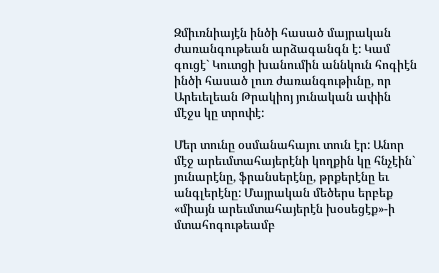Զմիւռնիայէն ինծի հասած մայրական ժառանգութեան արձագանգն է: Կամ գուցէ` Կուտցի խանումին աննկուն հոգիէն ինծի հասած լուռ ժառանգութիւնը, որ Արեւելեան Թրակիոյ յունական ափին մէջս կը տրոփէ:

Մեր տունը օսմանահայու տուն էր: Անոր մէջ արեւմտահայերէնի կողքին կը հնչէին` յունարէնը, ֆրանսերէնը, թրքերէնը եւ անգլերէնը: Մայրական մեծերս երբեք «միայն արեւմտահայերէն խօսեցէք»-ի մտահոգութեամբ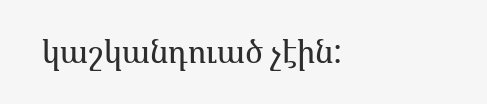կաշկանդուած չէին: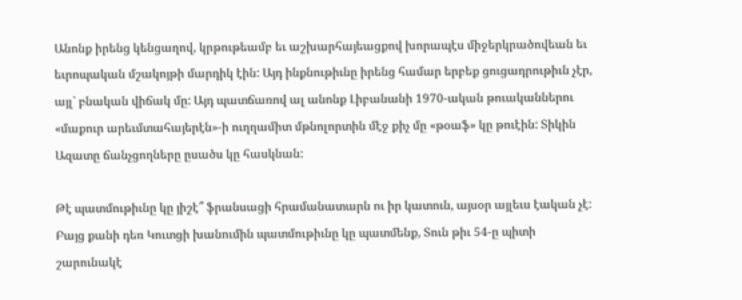Անոնք իրենց կենցաղով, կրթութեամբ եւ աշխարհայեացքով խորապէս միջերկրածովեան եւ եւրոպական մշակոյթի մարդիկ էին: Այդ ինքնութիւնը իրենց համար երբեք ցուցադրութիւն չէր, այլ` բնական վիճակ մը: Այդ պատճառով ալ անոնք Լիբանանի 1970-ական թուականներու «մաքուր արեւմտահայերէն»-ի ուղղամիտ մթնոլորտին մէջ քիչ մը «թօաֆ» կը թուէին: Տիկին Ազատը ճանչցողները ըսածս կը հասկնան:

Թէ պատմութիւնը կը յիշէ՞ ֆրանսացի հրամանատարն ու իր կատուն, այսօր այլեւս էական չէ: Բայց քանի դեռ Կուտցի խանումին պատմութիւնը կը պատմենք, Տուն թիւ 54-ը պիտի շարունակէ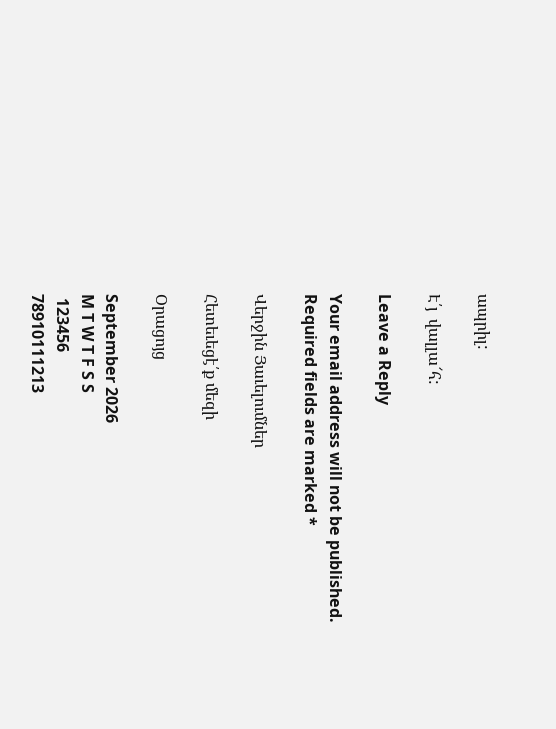ապրիլ:

Է՛յ  վալլա՜հ:

Leave a Reply

Your email address will not be published. Required fields are marked *

Վերջին Յաւելումներ

Հետեւեցէ՛ք մեզի

Օրացոյց

September 2026
M T W T F S S
 123456
78910111213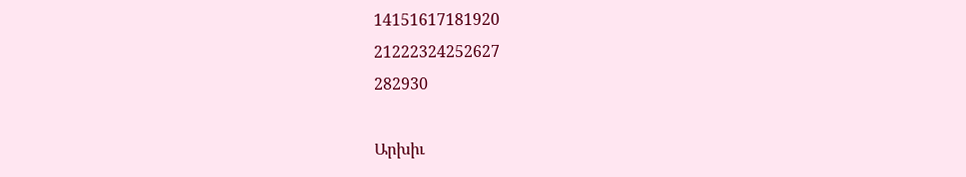14151617181920
21222324252627
282930

Արխիւ